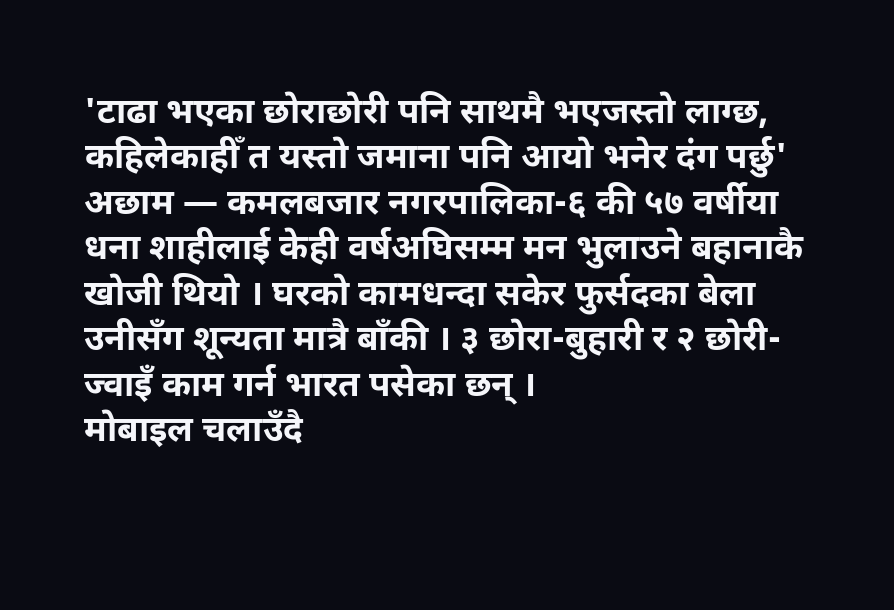'टाढा भएका छोराछोरी पनि साथमै भएजस्तो लाग्छ, कहिलेकाहीँ त यस्तो जमाना पनि आयो भनेर दंग पर्छु'
अछाम — कमलबजार नगरपालिका-६ की ५७ वर्षीया धना शाहीलाई केही वर्षअघिसम्म मन भुलाउने बहानाकै खोजी थियो । घरको कामधन्दा सकेर फुर्सदका बेला उनीसँग शून्यता मात्रै बाँकी । ३ छोरा-बुहारी र २ छोरी-ज्वाइँ काम गर्न भारत पसेका छन् ।
मोबाइल चलाउँदै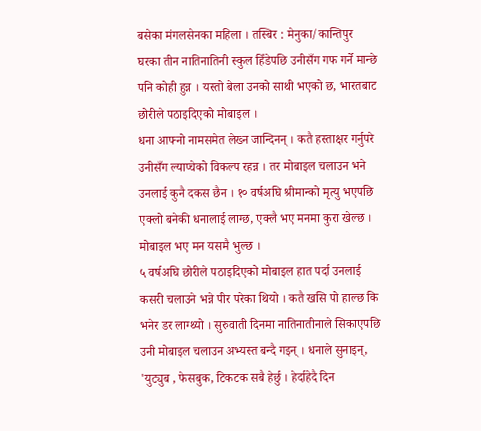बसेका मंगलसेनका महिला । तस्बिर : मेनुका/कान्तिपुर
घरका तीन नातिनातिनी स्कुल हिँडेपछि उनीसँग गफ गर्ने मान्छे पनि कोही हुन्न । यस्तो बेला उनको साथी भएको छ, भारतबाट छोरीले पठाइदिएको मोबाइल ।
धना आफ्नो नामसमेत लेख्न जान्दिनन् । कतै हस्ताक्षर गर्नुपरे उनीसँग ल्याप्चेको विकल्प रहन्न । तर मोबाइल चलाउन भने उनलाई कुनै दकस छैन । १० वर्षअघि श्रीमान्को मृत्यु भएपछि एक्लो बनेकी धनालाई लाग्छ, एक्लै भए मनमा कुरा खेल्छ । मोबाइल भए मन यसमै भुल्छ ।
५ वर्षअघि छोरीले पठाइदिएको मोबाइल हात पर्दा उनलाई कसरी चलाउने भन्ने पीर परेका थियो । कतै खसि पो हाल्छ कि भनेर डर लाग्थ्यो । सुरुवाती दिनमा नातिनातीनाले सिकाएपछि उनी मोबाइल चलाउन अभ्यस्त बन्दै गइन् । धनाले सुनाइन्, 'युट्युब , फेसबुक, टिकटक सबै हेर्छु । हेर्दाहेदै दिन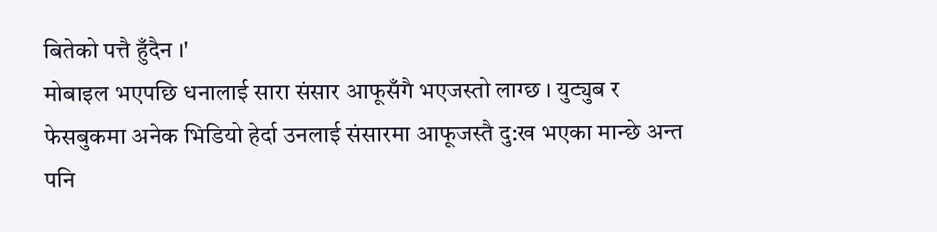बितेको पत्तै हुँदैन ।'
मोबाइल भएपछि धनालाई सारा संसार आफूसँगै भएजस्तो लाग्छ । युट्युब र फेसबुकमा अनेक भिडियो हेर्दा उनलाई संसारमा आफूजस्तै दु:ख भएका मान्छे अन्त पनि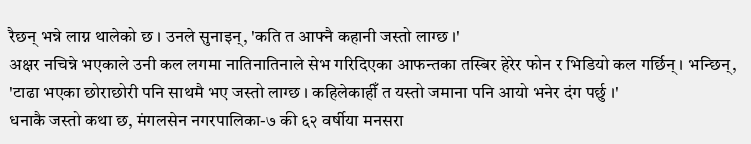रैछन् भन्ने लाग्न थालेको छ । उनले सुनाइन्, 'कति त आफ्नै कहानी जस्तो लाग्छ ।'
अक्षर नचिन्ने भएकाले उनी कल लगमा नातिनातिनाले सेभ गरिदिएका आफन्तका तस्बिर हेरेर फोन र भिडियो कल गर्छिन् । भन्छिन्, 'टाढा भएका छोराछोरी पनि साथमै भए जस्तो लाग्छ । कहिलेकाहीँ त यस्तो जमाना पनि आयो भनेर दंग पर्छु ।'
धनाकै जस्तो कथा छ, मंगलसेन नगरपालिका-७ की ६२ वर्षीया मनसरा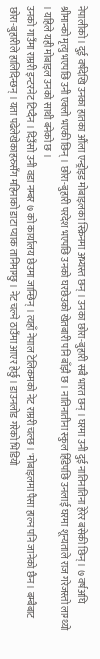नेपालीको । दुई वर्षदेखि उनका हातका औंला एन्ड्रोइड मोबाइलका स्क्रिनमा अभ्यस्त छन् । उनका छोरा-बुहारी सबै भारत छन् । घरमा उनी दुई नातिनातिना हेरेर बसेकी छिन् । ७ वर्षअघि श्रीमान्को मृत्यु भएपछि उनी एक्लो भएकी छिन् । छोरा-बुहारी परदेश भएपछि उनको घरछेउको खेतबारी पनि बाँझै छ । नातिनातीना स्कुल हिँडेपछि उनलाई घरमा शून्यताले राज गरेजस्तो लाग्थ्यो । यहिले यही मोबाइल उनको साथी बनेको छ ।
उनको गाउँमा राम्ररी इन्टरनेट टिप्दैन । दिउँसो उनी वडा नम्बर ७ को कार्यालय छेउमा जान्छिन् । त्यहाँ नेपाल टेलिकमको नेट राम्ररी चल्छ । 'मोबाइलमा पैसा हाल्न पनि जानेको छैन । बम्बैबाट छोरा-बुहारीले हालिदिन्छन् । यता पढेलेखेकाहरुसँग महिनाको डाटा प्याक तानिमाग्छु । नेट चल्ने ठाउँमा आएर हेर्छु । डाउनलोड गरेको भिडियो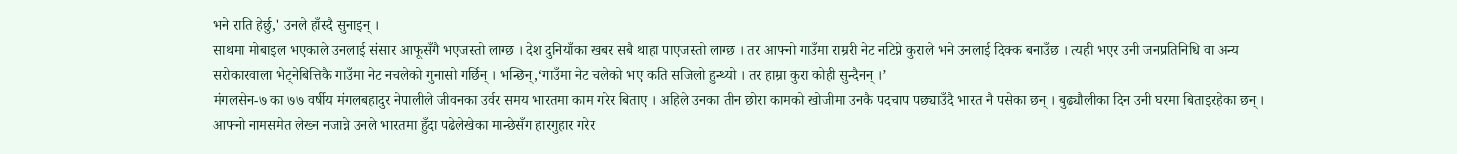भने राति हेर्छु,' उनले हाँस्दै सुनाइन् ।
साथमा मोबाइल भएकाले उनलाई संसार आफूसँगै भएजस्तो लाग्छ । देश दुनियाँका खबर सबै थाहा पाएजस्तो लाग्छ । तर आफ्नो गाउँमा राम्ररी नेट नटिप्ने कुराले भने उनलाई दिक्क बनाउँछ । त्यही भएर उनी जनप्रतिनिधि वा अन्य सरोकारवाला भेट्नेबित्तिकै गाउँमा नेट नचलेको गुनासो गर्छिन् । भन्छिन्,‘गाउँमा नेट चलेको भए कति सजिलो हुन्थ्यो । तर हाम्रा कुरा कोही सुन्दैनन् ।’
मंगलसेन-७ का ७७ वर्षीय मंगलबहादुर नेपालीले जीवनका उर्वर समय भारतमा काम गरेर बिताए । अहिले उनका तीन छोरा कामको खोजीमा उनकै पदचाप पछ्याउँदै भारत नै पसेका छन् । बुढ्यौलीका दिन उनी घरमा बिताइरहेका छन् ।
आफ्नो नामसमेत लेख्न नजान्ने उनले भारतमा हुँदा पढेलेखेका मान्छेसँग हारगुहार गरेर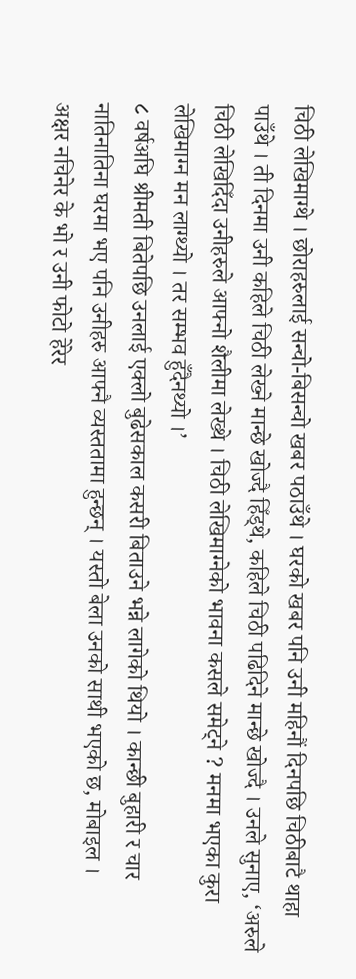चिठी लेखिमाग्थे । छोराहरुलाई सन्चो-बिसन्चो खबर पठाउँथे । घरको खबर पनि उनी महिनौं दिनपछि चिठीबाटै थाहा पाउँथे । ती दिनमा उनी कहिले चिठी लेख्ने मान्छे खोज्दै हिँड्थे, कहिले चिठी पढिदिने मान्छे खोज्दै । उनले सुनाए, ‘अरुले चिठी लेखिदिँदा उनीहरुले आफ्नो शैलीमा लेख्थे । चिठी लेखिमाग्नेको भावना कसले समेट्ने ? मनमा भएका कुरा लेखिमाग्न मन लाग्थ्यो । तर सम्भव हुँदैनथ्यो ।’
८ वर्षअघि श्रीमती बितेपछि उनलाई एक्लो बुढेसकाल कसरी बिताउने भन्ने लागेको थियो । कान्छी बुहारी र चार नातिनातिना घरमा भए पनि उनीहरु आफ्नै व्यस्ततामा हुन्छन् । यस्तो बेला उनको साथी भएको छ, मोबाइल ।
अक्षर नचिनेर के भो र उनी फोटो हेरेर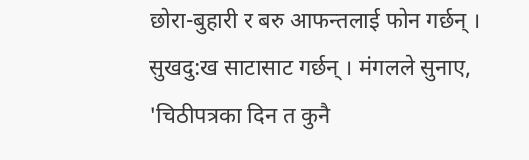छोरा-बुहारी र बरु आफन्तलाई फोन गर्छन् । सुखदु:ख साटासाट गर्छन् । मंगलले सुनाए, 'चिठीपत्रका दिन त कुनै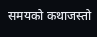समयको कथाजस्तो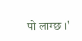पो लाग्छ ।'